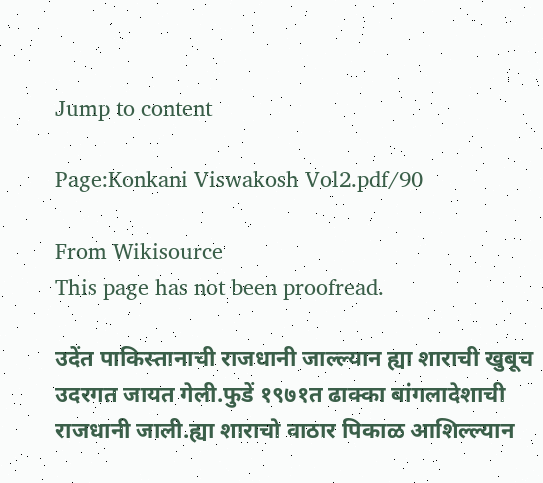Jump to content

Page:Konkani Viswakosh Vol2.pdf/90

From Wikisource
This page has not been proofread.

उदेंत पाकिस्तानाची राजधानी जाल्ल्यान ह्या शाराची खुबूच उदरगत जायत गेली.फुडें १९७१त ढाक्का बांगलादेशाची राजधानी जाली.ह्या शाराचो वाठार पिकाळ आशिल्ल्यान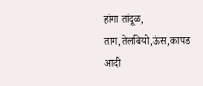हांगा तांदूळ, ताग,तेलबियो,ऊंस,कापड आदी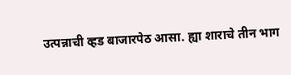उत्पन्नाची व्हड बाजारपेठ आसा. ह्या शाराचे तीन भाग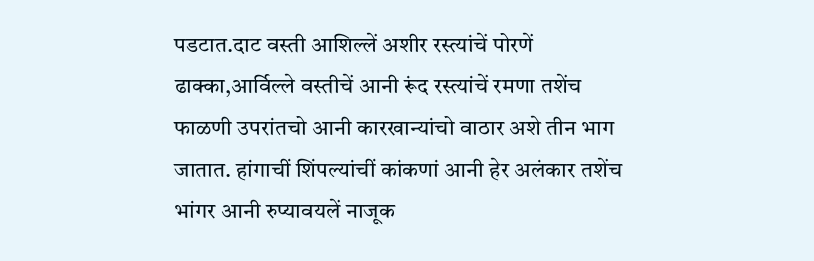पडटात.दाट वस्ती आशिल्लें अशीर रस्त्यांचें पोरणें ढाक्का,आर्विल्ले वस्तीचें आनी रूंद रस्त्यांचें रमणा तशेंच फाळणी उपरांतचो आनी कारखान्यांचो वाठार अशे तीन भाग जातात. हांगाचीं शिंपल्यांचीं कांकणां आनी हेर अलंकार तशेंच भांगर आनी रुप्यावयलें नाजूक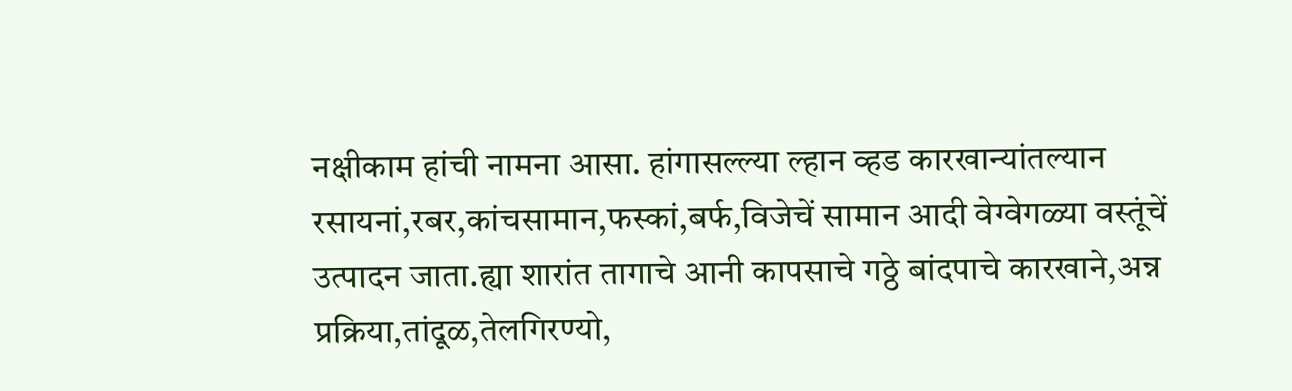नक्षीकाम हांची नामना आसा. हांगासल्ल्या ल्हान व्हड कारखान्यांतल्यान रसायनां,रबर,कांचसामान,फस्कां,बर्फ,विजेचें सामान आदी वेग्वेगळ्या वस्तूंचें उत्पादन जाता.ह्या शारांत तागाचे आनी कापसाचे गठ्ठे बांदपाचे कारखाने,अन्न प्रक्रिया,तांदूळ,तेलगिरण्यो,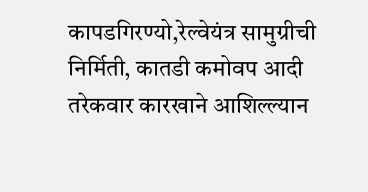कापडगिरण्यो,रेल्वेयंत्र सामुग्रीची निर्मिती, कातडी कमोवप आदी तरेकवार कारखाने आशिल्ल्यान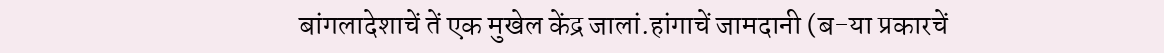बांगलादेशाचें तें एक मुखेल केंद्र जालां.हांगाचें जामदानी (ब-या प्रकारचें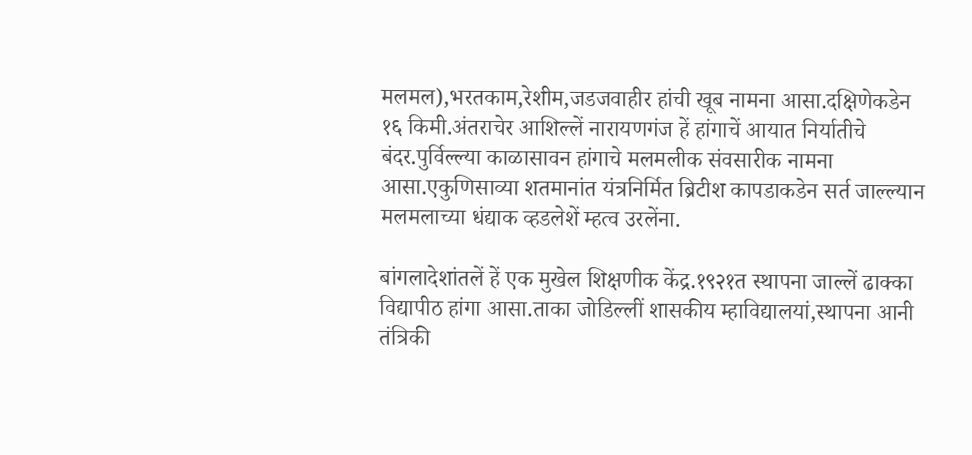मलमल),भरतकाम,रेशीम,जडजवाहीर हांची खूब नामना आसा.दक्षिणेकडेन १६ किमी.अंतराचेर आशिल्लें नारायणगंज हें हांगाचें आयात निर्यातीचे बंदर.पुर्विल्ल्या काळासावन हांगाचे मलमलीक संवसारीक नामना आसा.एकुणिसाव्या शतमानांत यंत्रनिर्मित ब्रिटीश कापडाकडेन सर्त जाल्ल्यान मलमलाच्या धंद्याक व्हडलेशें म्हत्व उरलेंना.

बांगलादेशांतलें हें एक मुखेल शिक्षणीक केंद्र.१९२१त स्थापना जाल्लें ढाक्का विद्यापीठ हांगा आसा.ताका जोडिल्लीं शासकीय म्हाविद्यालयां,स्थापना आनी तंत्रिकी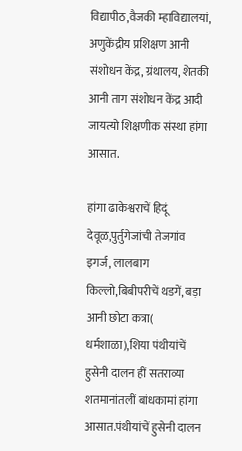विद्यापीठ,वैजकी म्हाविद्यालयां, अणुकेंद्रीय प्रशिक्षण आनी संशोधन केंद्र, ग्रंथालय, शेतकी आनी ताग संशोधन केंद्र आदी जायत्यो शिक्षणीक संस्था हांगा आसात.

हांगा ढाकेश्वराचें हिदूं देवूळ,पुर्तुगेजांची तेजगांव इगर्ज, लालबाग किल्लो,बिबीपरीचें थडगें, बड़ा आनी छोटा कत्रा( धर्मशाळा),शिया पंथीयांचें हुसेनी दालन हीं सतराव्या शतमानांतलीं बांधकामां हांगा आसात.पंथीयांचें हुसेनी दालन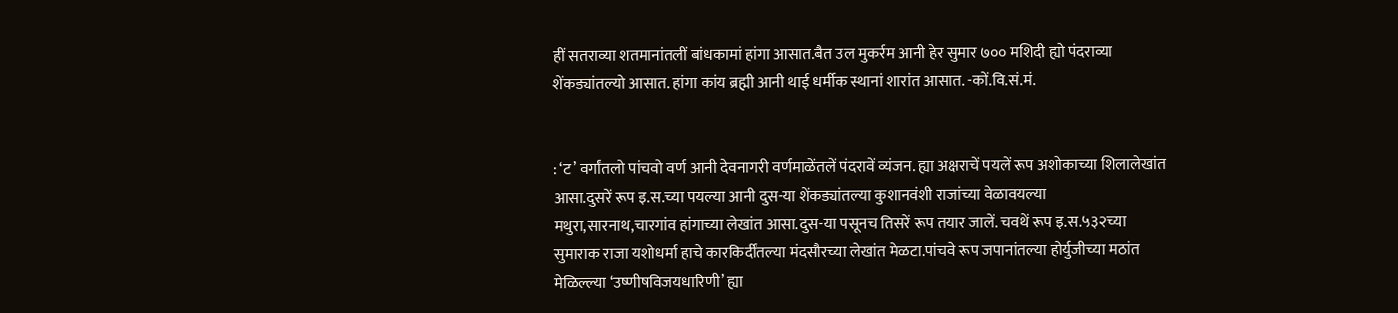हीं सतराव्या शतमानांतलीं बांधकामां हांगा आसात.बैत उल मुकर्रम आनी हेर सुमार ७०० मशिदी ह्यो पंदराव्या शेंकड्यांतल्यो आसात. हांगा कांय ब्रह्मी आनी थाई धर्मीक स्थानां शारांत आसात. -कों.वि.सं.मं.


: ‘ट’ वर्गांतलो पांचवो वर्ण आनी देवनागरी वर्णमाळेंतलें पंदरावें व्यंजन. ह्या अक्षराचें पयलें रूप अशोकाच्या शिलालेखांत आसा.दुसरें रूप इ.स.च्या पयल्या आनी दुस-या शेंकड्यांतल्या कुशानवंशी राजांच्या वेळावयल्या मथुरा,सारनाथ,चारगांव हांगाच्या लेखांत आसा.दुस-या पसूनच तिसरें रूप तयार जालें. चवथें रूप इ.स.५३२च्या सुमाराक राजा यशोधर्मा हाचे कारकिर्दींतल्या मंदसौरच्या लेखांत मेळटा.पांचवे रूप जपानांतल्या होर्युजीच्या मठांत मेळिल्ल्या ‘उष्णीषविजयधारिणी’ ह्या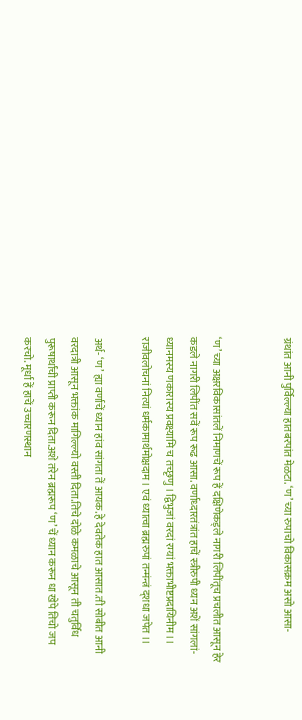ग्रंथांत आनी पुर्विल्ल्या हातबरपांत मेळटा. ‘ण’ च्या रुपाचो विकासक्रम असो आसा-


‘ण’ च्या अक्षरविकासांतलें निमाणचें रूप हें दक्षिणेकड्ले नागरी लिपींतूच प्रचलीत आसून हेर कडले नागरी लिपींत सवें रूप रूढ आसा. वर्णाध्दारतंत्रांत हाचें स्त्रीरुपी ध्यन अशें सांगलां- ध्यानमस्य णकारास्य प्रवक्ष्यामि च तच्छृणु । द्विभुजां वरदां रम्यां भक्ताभीष्टप्रदायिनीम ।। राजीवलोचनां नित्यां धर्मकामार्थमोक्षदाम । एवं ध्यात्वा ब्रह्मरुपां तन्मंन्त्रं द्शधा जपेत ।।

अर्थ- ‘ण’ ह्या वर्णाचें ध्यान हांव सांगता तें आयक.हे देवतेक हात आसात.ती सोबीत आनी वरदात्री आसून भक्तांक मागिल्ल्यो वस्ती दिता.तिचे दोळे कमळाचे आसून ती चतुर्विध पुरूषार्थांची प्राप्ती करून दिता.अशे तरेन ब्रह्मरूप ‘ण’ चें ध्यान करून धा खेपे तिचो जप करचो. मूर्धा हें हाचें उच्चारणस्थान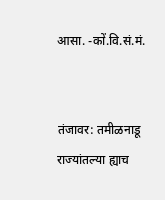आसा. -कों.वि.सं.मं.


तंजावर: तमीळनाडू राज्यांतल्या ह्याच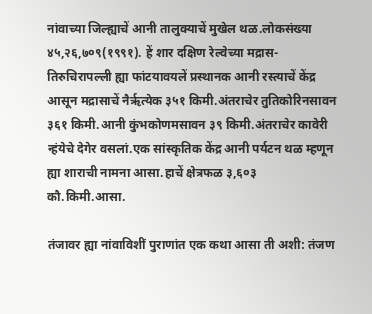नांवाच्या जिल्ह्याचें आनी तालुक्याचें मुखेल थळ.लोकसंख्या ४५,२६,७०९(१९९१). हें शार दक्षिण रेल्वेच्या मद्रास-तिरुचिरापल्ली ह्या फांटयावयलें प्रस्थानक आनी रस्त्याचें केंद्र आसून मद्रासाचें नैर्ऋत्येक ३५१ किमी.अंतराचेर तुतिकोरिनसावन ३६१ किमी.आनी कुंभकोणमसावन ३९ किमी.अंतराचेर कावेरी न्हंयेचे देगेर वसलां.एक सांस्कृतिक केंद्र आनी पर्यटन थळ म्हणून ह्या शाराची नामना आसा.हाचें क्षेत्रफळ ३,६०३ कौ.किमी.आसा.

तंजावर ह्या नांवाविशीं पुराणांत एक कथा आसा ती अशी: तंजण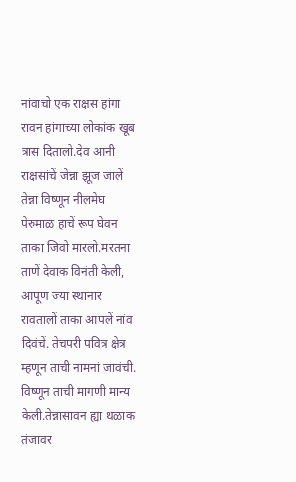नांवाचो एक राक्षस हांगा रावन हांगाच्या लोकांक खूब त्रास दितालो.देव आनी राक्षसांचें जेन्ना झूज जालें तेन्ना विष्णून नीलमेघ पेरुमाळ हाचें रूप घेवन ताका जिवो मारलो.मरतना ताणें देवाक विनंती केली, आपूण ज्या स्थानार रावतालों ताका आपलें नांव दिवंचें. तेचपरी पवित्र क्षेत्र म्हणून ताची नामनां जावंची. विष्णून ताची मागणी मान्य केली.तेन्नासावन ह्या थळाक तंजावर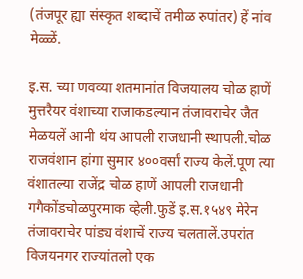(तंजपूर ह्या संस्कृत शब्दाचें तमीळ रुपांतर) हें नांव मेळ्ळें.

इ.स. च्या णवव्या शतमानांत विजयालय चोळ हाणें मुत्तरैयर वंशाच्या राजाकडल्यान तंजावराचेर जैत मेळयलें आनी थंय आपली राजधानी स्थापली.चोळ राजवंशान हांगा सुमार ४००वर्सां राज्य केलें.पूण त्या वंशातल्या राजेंद्र चोळ हाणें आपली राजधानी गगैकोंडचोळपुरमाक व्हेली.फुडें इ.स.१५४९ मेरेन तंजावराचेर पांड्य वंशाचें राज्य चलतालें.उपरांत विजयनगर राज्यांतलो एक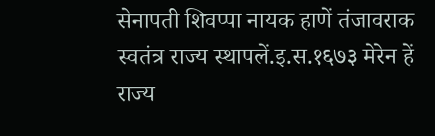सेनापती शिवप्पा नायक हाणें तंजावराक स्वतंत्र राज्य स्थापलें.इ.स.१६७३ मेरेन हें राज्य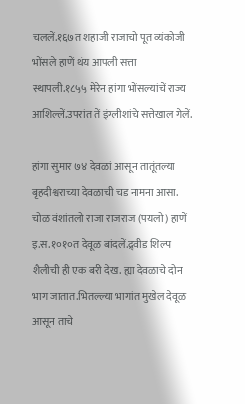चललें.१६७त शहाजी राजाचो पूत व्यंकोजी भोंसले हाणें थंय आपली सत्ता स्थापली.१८५५ मेरेन हांगा भोंसल्यांचें राज्य आशिल्लें.उपरांत तें इंग्लीशांचे सत्तेखाल गेलें.

हांगा सुमार ७४ देवळां आसून तातूंतल्या बृहदीश्वराच्या देवळाची चड नामना आसा. चोळ वंशांतलो राजा राजराज (पयलो) हाणें इ.स.१०१०त देवूळ बांदलें.द्र्वीड शिल्प शैलीची ही एक बरी देख. ह्या देवळाचे दोन भाग जातात.भितल्ल्या भागांत मुखेल देवूळ आसून ताचे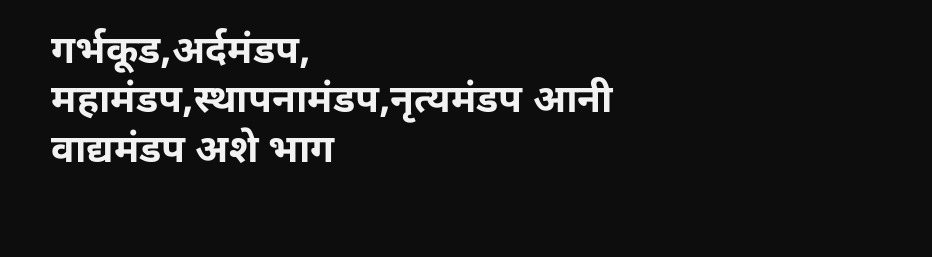गर्भकूड,अर्दमंडप, महामंडप,स्थापनामंडप,नृत्यमंडप आनी वाद्यमंडप अशे भाग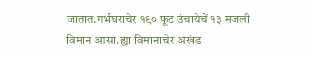जातात.गर्भघराचेर १९० फूट उंचायेचें १३ मजली विमान आसा.ह्या विमानाचेर अखंड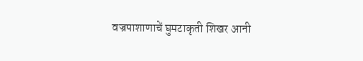वज्रपाशाणाचें घुमटाकृती शिखर आनी